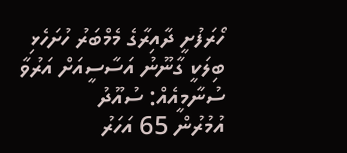ހޯރަފުށީ ދާއިރާގެ މެމްބަރު ހުށަހެޅި ބިލަކީ ގާނޫނު އަސާސީއަށް އަރުވާ ސުނާމީއެއް: ސުއޫދު
އުމުރުން 65 އަހަރު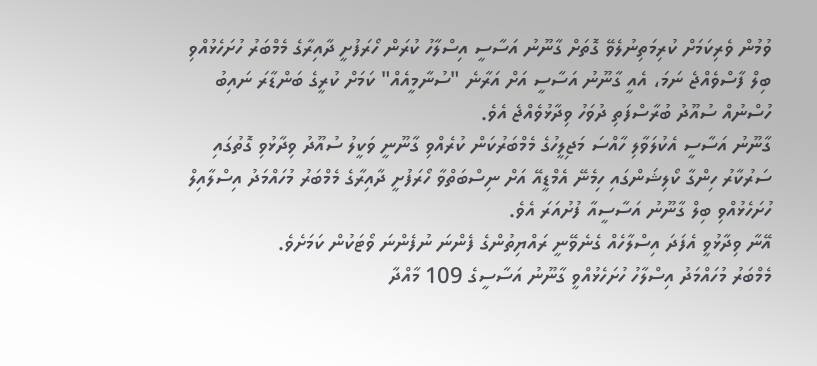ވުމުން ވެރިކަމަށް ކުރިމަތިނުލެވޭ ގޮތަށް ގާނޫނު އަސާސީ އިސްލާހު ކުރަން ހޯރަފުށީ ދާއިރާގެ މެމްބަރު ހުށަހެޅުއްވި ބިލް ފާސްވެއްޖެ ނަމަ، އެއީ ގާނޫނު އަސާސީ އަށް އަރާނެ "ސުނާމީއެއް" ކަމަށް ކުރީގެ ބަންޑާރަ ނައިބު ހުސްނުއް ސުއޫދު ބުރާސްފަތި ދުވަހު ވިދާޅުވެއްޖެ އެވެ.
ގާނޫނު އަސާސީ އެކުލަވާލި ހާއްސަ މަޖިލީހުގެ މެމްބަރުކަން ކުރެއްވި ގާނޫނީ ވަކީލު ސުއޫދު ވިދާޅުވި ގޮތުގައި ސަރުކާރު ހިންގާ ކޯލިޝަންގައި ހިމެނޭ އެމްޑީއޭ އަށް ނިސްބަތްވާ ހޯރަފުށީ ދާއިރާގެ މެމްބަރު މުހައްމަދު އިސްލާއިލް ހުށަހެޅުއްވި ބިލް ގާނޫނު އަސާސީއާ ފުށުއަރަ އެވެ.
އޭނާ ވިދާޅުވީ އެފަދަ އިސްލާހެއް ގެނެވޭނީ ރައްޔިތުންގެ ފެންނަ ނުފެންނަ ވޯޓަކުން ކަމަށެވެ.
މެމްބަރު މުހައްމަދު އިސްލާހު ހުށަހެޅުއްވީ ގާނޫނު އަސާސީގެ 109 މާއްދާ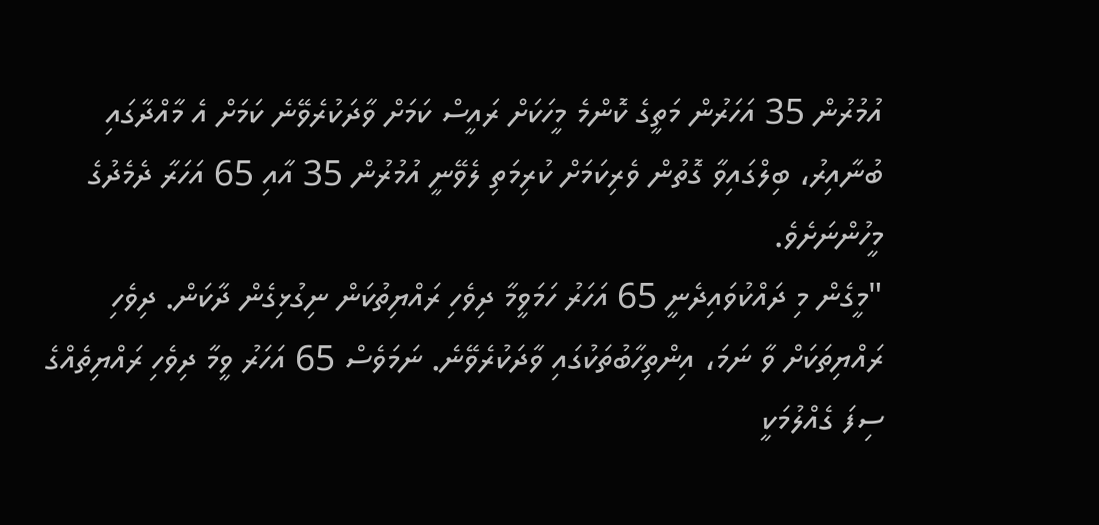އުމުރުން 35 އަހަރުން މަތީގެ ކޮންމެ މީހަކަށް ރައީސް ކަމަށް ވާދަކުރެވޭނެ ކަމަށް އެ މާއްދާގައި ބުނާއިރު، ބިލްގައިވާ ގޮތުން ވެރިކަމަށް ކުރިމަތި ލެވޭނީ އުމުރުން 35 އާއި 65 އަހަރާ ދެމެދުގެ މީހުންނަށެވެ.
"މީގެން މި ދައްކުވައިދެނީ 65 އަހަރު ހަމަވީމާ ދިވެހި ރައްޔިތުކަން ނިގުޅިގެން ދާކަން. ދިވެހި ރައްޔިތަކަށް ވާ ނަމަ، އިންތިހާބުތަކުގައި ވާދަކުރެވޭނެ. ނަމަވެސް 65 އަހަރު ވީމާ ދިވެހި ރައްޔިތެއްގެ ސިފަ ގެއްލުމަކީ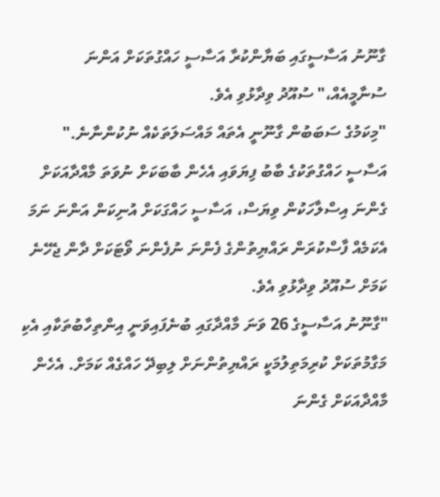ގާނޫނު އަސާސީގައި ބަޔާންކުރާ އަސާސީ ހައްގުތަކަށް އަންނަ ސުނާމީއެއް،" ސުއޫދު ވިދާޅުވި އެވެ.
"މިކަމުގެ ސަބަބުން ގާނޫނީ އެތައް މައްސަލަތަކެއް ނުކުންނާނެ."
އަސާސީ ހައްގުތަކުގެ ބާބު ފިޔަވައި އެހެން ބާބަކަށް ނުވަތަ މާއްދާއަކަށް ގެންނަ އިސްލާހަކުން ވިޔަސް، އަސާސީ ހައްގަކަށް އުނިކަން އަންނަ ނަމަ އެކަމެއް ފާސްކުރަން ރައްޔިތުންގެ ފެންނަ ނުފެންނަ ވޯޓަކަށް ދާން ޖެހޭނެ ކަމަށް ސުއޫދު ވިދާޅުވި އެވެ.
"ގާނޫނު އަސާސީގެ 26 ވަނަ މާއްދާގައި ބުނެފައިވަނީ އިންތިހާބުތަކާއި އެކި މަގާމުތަކަށް ކުރިމަތިލުމަކީ ރައްޔިތުންނަށް ލިބިދޭ ހައްގެއް ކަމަށް. އެހެން މާއްދާއަކަށް ގެންނަ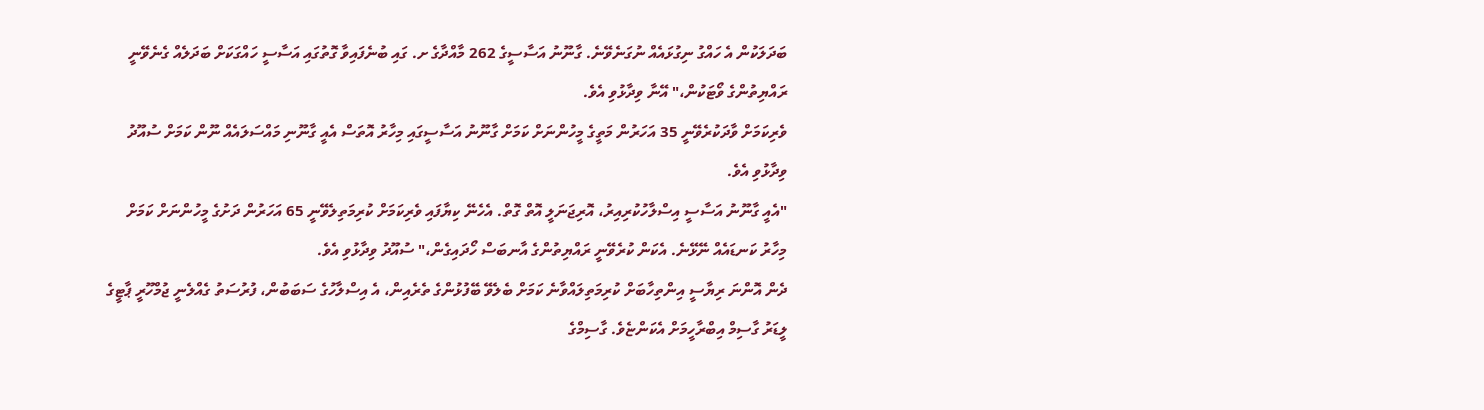ބަދަލަކުން އެ ހައްގު ނިގުޅައެއް ނުގަނެވޭނެ. ގާނޫނު އަސާސީގެ 262 މާއްދާގެ ށ. ގައި ބުނެފައިވާ ގޮތުގައި އަސާސީ ހައްގަކަށް ބަދަލެއް ގެނެވޭނީ ރައްޔިތުންގެ ވޯޓަކުން،" އޭނާ ވިދާޅުވި އެވެ.
ވެރިކަމަށް ވާދަކުރެވޭނީ 35 އަހަރުން މަތީގެ މީހުންނަށް ކަމަށް ގާނޫނު އަސާސީގައި މިހާރު އޮތަސް އެއީ ގާނޫނި މައްސަލައެއް ނޫން ކަމަށް ސުއޫދު ވިދާޅުވި އެވެ.
"އެއީ ގާނޫނު އަސާސީ އިސްލާހުކުރިއިރު، އޮރިޖަނަލީ އޮތް ގޮތް. އެހެނޭ ކިޔާފައި ވެރިކަމަށް ކުރިމަތިލެވޭނީ 65 އަހަރުން ދަށުގެ މީހުންނަށް ކަމަށް މިހާރު ކަނޑައެއް ނޭޅޭނެ. އެކަން ކުރެވޭނީ ރައްޔިތުންގެ އާނބަސް ހޯދައިގެން،" ސުއޫދު ވިދާޅުވި އެވެ.
ދެން އޮންނަ ރިޔާސީ އިންތިހާބަށް ކުރިމަތިލައްވާނެ ކަމަށް ބެލެވޭ ބޭފުޅުންގެ ތެރެއިން، އެ އިސްލާހުގެ ސަބަބުން، ފުރުސަތު ގެއްލެނީ ޖުމްހޫރީ ޕާޓީގެ ލީޑަރު ގާސިމް އިބްރާހީމަށް އެކަންޏެވެ. ގާސިމްގެ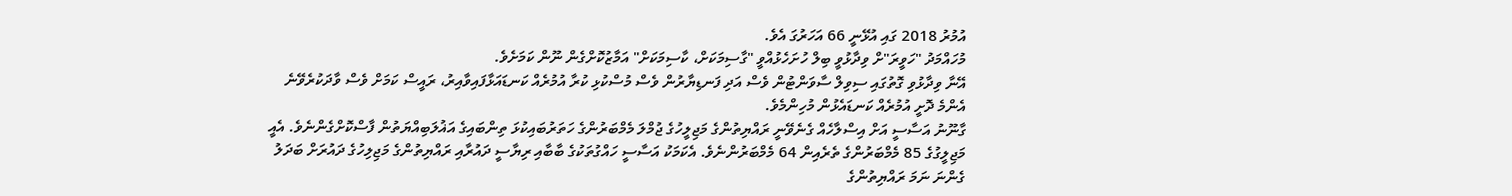އުމުރު 2018 ގައި އުޅޭނީ 66 އަހަރުގަ އެވެ.
މުހައްމަދު "ހަވީރަ"ށް ވިދާޅުވީ ބިލް ހުށަހެޅުއްވީ "ގާސިމަކަށް، ކާސިމަކަށް" އަމާޒުކޮށްގެން ނޫން ކަމަށެވެ.
އޭނާ ވިދާޅުވި ގޮތުގައި ސިވިލް ސާވަންޓުން ވެސް އަދި ފަނޑިޔާރުން ވެސް މުސްކުޅި ކުރާ އުމުރެއް ކަނޑައަޅާފައިވާއިރު، ރައީސް ކަމަށް ވެސް ވާދަކުރެވޭނެ އެންމެ ދޮށީ އުމުރެއް ކަނޑައެޅުން މުހިންމެވެ.
ގާނޫނު އަސާސީ އަށް އިސްލާހެއް ގެނެވޭނީ ރައްޔިތުންގެ މަޖިލީހުގެ ޖުމްލަ މެމްބަރުންގެ ހަތަރުބައިކުޅަ ތިންބައިގެ އަޣުލަބިއްޔަތުން ފާސްކޮށްގެންނެވެ. އެއީ މަޖިލީގުގެ 85 މެމްބަރުންގެ ތެރެއިން 64 މެމްބަރުންނެވެ. އެކަމަކު އަސާސީ ހައްގުތަކުގެ ބާބާއި ރިޔާސީ ދައުރާއި ރައްޔިތުންގެ މަޖިލިހުގެ ދައުރަށް ބަދަލު ގެންނަ ނަމަ ރައްޔިތުންގެ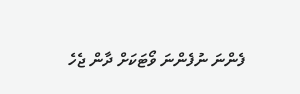ފެންނަ ނުފެންނަ ވޯޓަކަށް ދާން ޖެހެ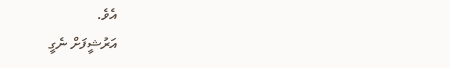އެވެ.
އަރުޝީފަށް ނެގީ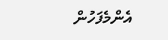އެންމެފަހުން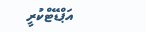އަޕްޑޭޓްކުރީ